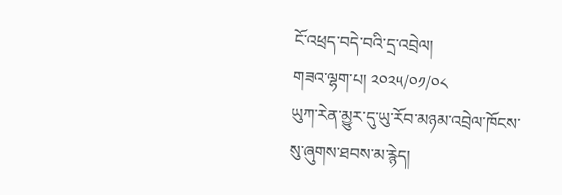ངོ་འཕྲད་བདེ་བའི་དྲ་འབྲེལ།
གཟའ་ལྷག་པ། ༢༠༢༥/༠༡/༠༨
ཡུཀ་རེན་མྱུར་དུ་ཡུ་རོབ་མཉམ་འབྲེལ་ཁོངས་སུ་ཞུགས་ཐབས་མ་རྙེད།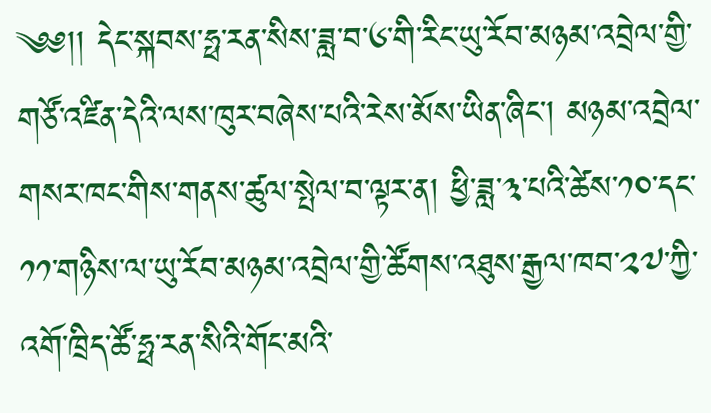༄༅།། དེང་སྐབས་ཧྥ་རན་སིས་ཟླ་བ་༦་གི་རིང་ཡུ་རོབ་མཉམ་འབྲེལ་གྱི་གཙོ་འཛིན་དེའི་ལས་ཁུར་བཞེས་པའི་རེས་མོས་ཡིན་ཞིང་། མཉམ་འབྲེལ་གསར་ཁང་གིས་གནས་ཚུལ་སྤེལ་བ་ལྟར་ན། ཕྱི་ཟླ་༣་པའི་ཚེས་༡༠་དང་༡༡་གཉིས་ལ་ཡུ་རོབ་མཉམ་འབྲེལ་གྱི་ཚོགས་འཐུས་རྒྱལ་ཁབ་༢༧་ཀྱི་འགོ་ཁྲིད་ཚོ་ཧྥ་རན་སིའི་གོང་མའི་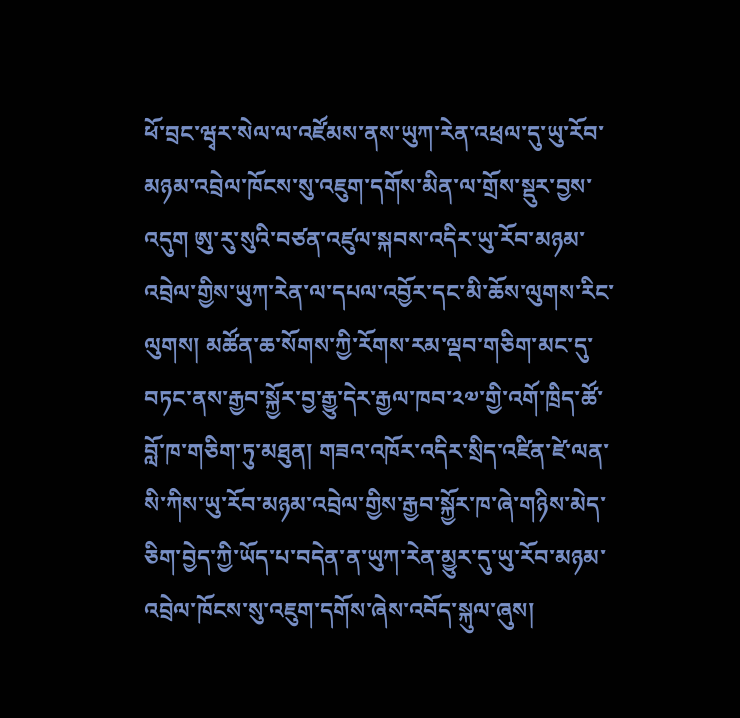ཕོ་བྲང་ཝྭར་སེལ་ལ་འཛོམས་ནས་ཡུཀ་རེན་འཕྲལ་དུ་ཡུ་རོབ་མཉམ་འབྲེལ་ཁོངས་སུ་འཇུག་དགོས་མིན་ལ་གྲོས་སྡུར་བྱས་འདུག ཨུ་རུ་སུའི་བཙན་འཛུལ་སྐབས་འདིར་ཡུ་རོབ་མཉམ་འབྲེལ་གྱིས་ཡུཀ་རེན་ལ་དཔལ་འབྱོར་དང་མི་ཆོས་ལུགས་རིང་ལུགས། མཚོན་ཆ་སོགས་ཀྱི་རོགས་རམ་ལྡབ་གཅིག་མང་དུ་བཏང་ནས་རྒྱབ་སྐྱོར་བྱ་རྒྱུ་དེར་རྒྱལ་ཁབ་༢༧་གྱི་འགོ་ཁྲིད་ཚོ་བློ་ཁ་གཅིག་ཏུ་མཐུན། གཟའ་འཁོར་འདིར་སྲིད་འཛིན་ཛེ་ལན་སི་ཀིས་ཡུ་རོབ་མཉམ་འབྲེལ་གྱིས་རྒྱབ་སྐྱོར་ཁ་ཞེ་གཉིས་མེད་ཅིག་བྱེད་ཀྱི་ཡོད་པ་བདེན་ན་ཡུཀ་རེན་མྱུར་དུ་ཡུ་རོབ་མཉམ་འབྲེལ་ཁོངས་སུ་འཇུག་དགོས་ཞེས་འབོད་སྐུལ་ཞུས།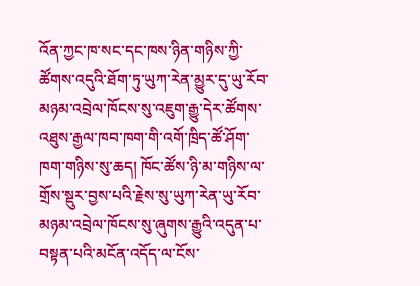འོན་ཀྱང་ཁ་སང་དང་ཁས་ཉིན་གཉིས་ཀྱི་ཚོགས་འདུའི་ཐོག་ཏུ་ཡུཀ་རེན་མྱུར་དུ་ཡུ་རོབ་མཉམ་འབྲེལ་ཁོངས་སུ་འཇུག་རྒྱུ་དེར་ཚོགས་འཐུས་རྒྱལ་ཁབ་ཁག་གི་འགོ་ཁྲིད་ཚོ་ཤོག་ཁག་གཉིས་སུ་ཆད། ཁོང་ཚོས་ཉི་མ་གཉིས་ལ་གྲོས་སྡུར་བྱས་པའི་རྗེས་སུ་ཡུཀ་རེན་ཡུ་རོབ་མཉམ་འབྲེལ་ཁོངས་སུ་ཞུགས་རྒྱུའི་འདུན་པ་བསྟན་པའི་མངོན་འདོད་ལ་ངོས་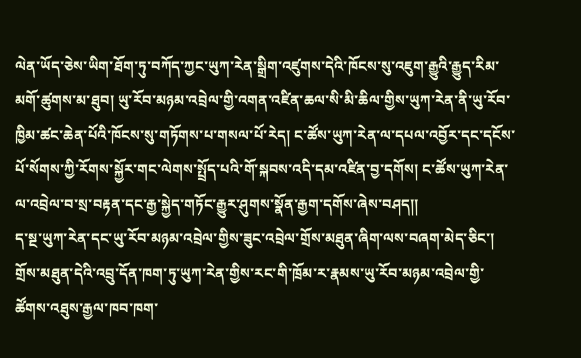ལེན་ཡོད་ཅེས་ཡིག་ཐོག་ཏུ་བཀོད་ཀྱང་ཡུཀ་རེན་སྒྲིག་འཛུགས་དེའི་ཁོངས་སུ་འཇུག་རྒྱུའི་རྒྱུད་རིམ་མགོ་ཚུགས་མ་ཐུབ། ཡུ་རོབ་མཉམ་འབྲེལ་གྱི་འགན་འཛིན་ཆལ་སི་མི་ཆིལ་གྱིས་ཡུཀ་རེན་ནི་ཡུ་རོབ་ཁྱིམ་ཚང་ཆེན་པོའི་ཁོངས་སུ་གཏོགས་པ་གསལ་པོ་རེད། ང་ཚོས་ཡུཀ་རེན་ལ་དཔལ་འབྱོར་དང་དངོས་པོ་སོགས་ཀྱི་རོགས་སྐྱོར་གང་ལེགས་སྤྲོད་པའི་གོ་སྐབས་འདི་དམ་འཛིན་བྱ་དགོས། ང་ཚོས་ཡུཀ་རེན་ལ་འབྲེལ་བ་སྲ་བརྟན་དང་རྒྱ་སྐྱེད་གཏོང་རྒྱུར་ཤུགས་སྣོན་རྒྱག་དགོས་ཞེས་བཤད།།
ད་སྔ་ཡུཀ་རེན་དང་ཡུ་རོབ་མཉམ་འབྲེལ་གྱིས་ཟུང་འབྲེལ་གྲོས་མཐུན་ཞིག་ལས་བཞག་མེད་ཅིང་། གྲོས་མཐུན་དེའི་འབྲུ་དོན་ཁག་ཏུ་ཡུཀ་རེན་གྱིས་རང་གི་ཁྲོམ་ར་རྣམས་ཡུ་རོབ་མཉམ་འབྲེལ་གྱི་ཚོགས་འཐུས་རྒྱལ་ཁབ་ཁག་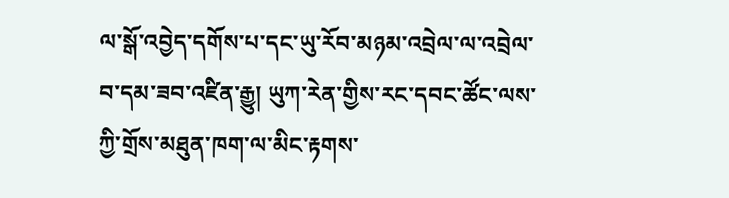ལ་སྒོ་འབྱེད་དགོས་པ་དང་ཡུ་རོབ་མཉམ་འབྲེལ་ལ་འབྲེལ་བ་དམ་ཟབ་འཛིན་རྒྱུ། ཡུཀ་རེན་གྱིས་རང་དབང་ཚོང་ལས་ཀྱི་གྲོས་མཐུན་ཁག་ལ་མིང་རྟགས་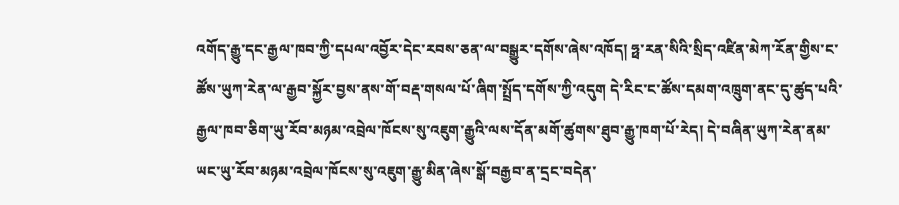འགོད་རྒྱུ་དང་རྒྱལ་ཁབ་ཀྱི་དཔལ་འབྱོར་དེང་རབས་ཅན་ལ་བསྒྱུར་དགོས་ཞེས་འཁོད། ཧྥ་རན་སིའི་སྲིད་འཛིན་མེཀ་རོན་གྱིས་ང་ཚོས་ཡུཀ་རེན་ལ་རྒྱབ་སྐྱོར་བྱས་ནས་གོ་བརྡ་གསལ་པོ་ཞིག་སྤྲོད་དགོས་ཀྱི་འདུག དེ་རིང་ང་ཚོས་དམག་འཁྲུག་ནང་དུ་ཚུད་པའི་རྒྱལ་ཁབ་ཅིག་ཡུ་རོབ་མཉམ་འབྲེལ་ཁོངས་སུ་འཇུག་རྒྱུའི་ལས་དོན་མགོ་ཚུགས་ཐུབ་རྒྱུ་ཁག་པོ་རེད། དེ་བཞིན་ཡུཀ་རེན་ནམ་ཡང་ཡུ་རོབ་མཉམ་འབྲེལ་ཁོངས་སུ་འཇུག་རྒྱུ་མིན་ཞེས་སྒོ་བརྒྱབ་ན་དྲང་བདེན་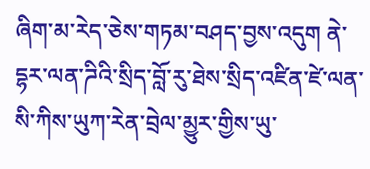ཞིག་མ་རེད་ཅེས་གཏམ་བཤད་བྱས་འདུག ནེ་དྷར་ལན་ཌིའི་སྲིད་བློ་རུ་ཐེས་སྲིད་འཛིན་ཛེ་ལན་སི་ཀིས་ཡུཀ་རེན་བྲེལ་མྱུར་གྱིས་ཡུ་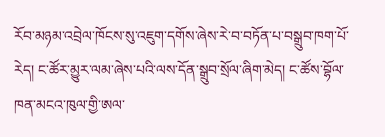རོབ་མཉམ་འབྲེལ་ཁོངས་སུ་འཇུག་དགོས་ཞེས་རེ་བ་བཏོན་པ་བསྒྲུབ་ཁག་པོ་རེད། ང་ཚོར་མྱུར་ལམ་ཞེས་པའི་ལས་དོན་སྒྲུབ་སྲོལ་ཞིག་མེད། ང་ཚོས་བྷོལ་ཁན་མངའ་ཁུལ་གྱི་ཨལ་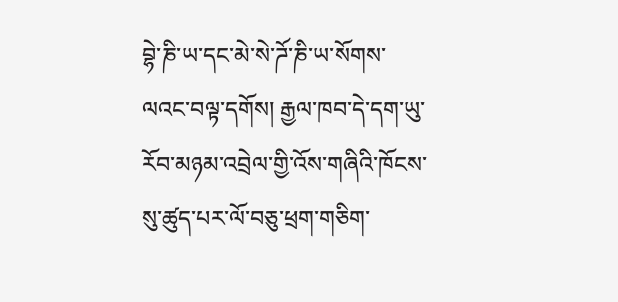བྷེ་ཎི་ཡ་དང་མེ་སེ་ཌོ་ཎི་ཡ་སོགས་ལའང་བལྟ་དགོས། རྒྱལ་ཁབ་དེ་དག་ཡུ་རོབ་མཉམ་འབྲེལ་གྱི་འོས་གཞིའི་ཁོངས་སུ་ཚུད་པར་ལོ་བཅུ་ཕྲག་གཅིག་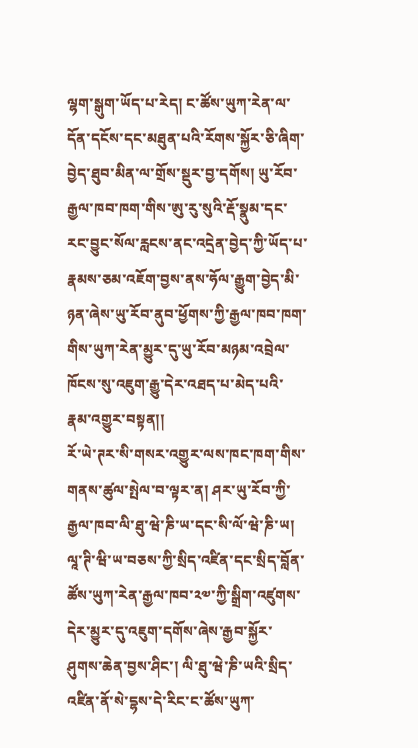ལྷག་སྒུག་ཡོད་པ་རེད། ང་ཚོས་ཡུཀ་རེན་ལ་དོན་དངོས་དང་མཐུན་པའི་རོགས་སྐྱོར་ཅི་ཞིག་བྱེད་ཐུབ་མིན་ལ་གྲོས་སྡུར་བྱ་དགོས། ཡུ་རོབ་རྒྱལ་ཁབ་ཁག་གིས་ཨུ་རུ་སུའི་རྡོ་སྣུམ་དང་རང་བྱུང་སོལ་རླངས་ནང་འདྲེན་བྱེད་ཀྱི་ཡོད་པ་རྣམས་ཅམ་འཇོག་བྱས་ནས་ཧོལ་རྒྱུག་བྱེད་མི་ཉན་ཞེས་ཡུ་རོབ་ནུབ་ཕྱོགས་ཀྱི་རྒྱལ་ཁབ་ཁག་གིས་ཡུཀ་རེན་མྱུར་དུ་ཡུ་རོབ་མཉམ་འབྲེལ་ཁོངས་སུ་འཇུག་རྒྱུ་དེར་འཐད་པ་མེད་པའི་རྣམ་འགྱུར་བསྟན།།
རོ་ཡེ་ཊར་སི་གསར་འགྱུར་ལས་ཁང་ཁག་གིས་གནས་ཚུལ་སྤེལ་བ་ལྟར་ན། ཤར་ཡུ་རོབ་ཀྱི་རྒྱལ་ཁབ་ལི་ཐུ་ཝེ་ཎི་ཡ་དང་སི་ལོ་ཝེ་ཎི་ཡ། ལཱ་ཊི་ཝི་ཡ་བཅས་ཀྱི་སྲིད་འཛིན་དང་སྲིད་བློན་ཚོས་ཡུཀ་རེན་རྒྱལ་ཁབ་༢༧་ཀྱི་སྒྲིག་འཛུགས་དེར་མྱུར་དུ་འཇུག་དགོས་ཞེས་རྒྱབ་སྐྱོར་ཤུགས་ཆེན་བྱས་ཤིང་། ལི་ཐུ་ཝེ་ཎི་ཡའི་སྲིད་འཛིན་ནོ་སེ་དྷས་དེ་རིང་ང་ཚོས་ཡུཀ་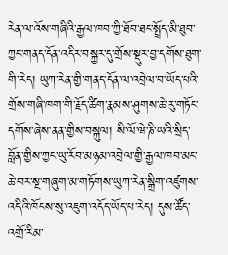རེན་ལ་འོས་གཞིའི་རྒྱལ་ཁབ་ཀྱི་ཐོབ་ཐང་སྤྲོད་མི་ཐུབ་ཀྱང་གནད་དོན་འདིར་བསྐྱར་དུ་གྲོས་སྡུར་བྱ་དགོས་ཐུག་གི་རེད། ཡུཀ་རེན་གྱི་གནད་དོན་ལ་འབྲེལ་བ་ཡོད་པའི་གྲོས་གཞི་ཁག་གི་རྗོད་ཚིག་རྣམས་ཤུགས་ཆེ་རུ་གཏོང་དགོས་ཞེས་ནན་གྱིས་བསྐུལ། སི་ལོ་ཝེ་ཎི་ཡའི་སྲིད་བློན་གྱིས་ཀྱང་ཡུ་རོབ་མཉམ་འབྲེལ་གྱི་རྒྱལ་ཁབ་མང་ཆེ་བར་སྔ་གཞུག་མ་གཏོགས་ཡུཀ་རེན་སྒྲིག་འཛུགས་འདིའི་ཁོངས་སུ་འཇུག་འདོད་ཡོད་པ་རེད། དུས་ཚོད་འགྲོ་རིམ་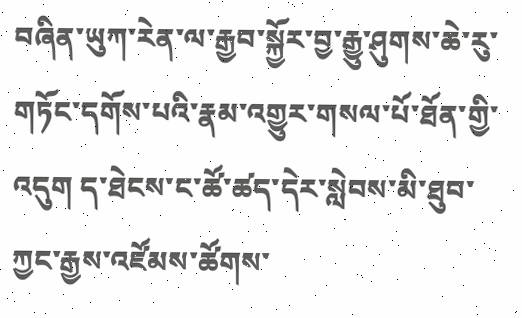བཞིན་ཡུཀ་རེན་ལ་རྒྱབ་སྐྱོར་བྱ་རྒྱུ་ཤུགས་ཆེ་རུ་གཏོང་དགོས་པའི་རྣམ་འགྱུར་གསལ་པོ་ཐོན་གྱི་འདུག ད་ཐེངས་ང་ཚོ་ཚད་དེར་སླེབས་མི་ཐུབ་ཀྱང་རྒྱས་འཛོམས་ཚོགས་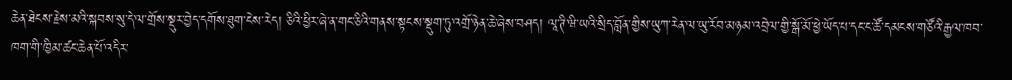ཆེན་ཐེངས་རྗེས་མའི་སྐབས་སུ་དེ་ལ་གྲོས་སྡུར་བྱེད་དགོས་ཐུག་ངེས་རེད། ཅིའི་ཕྱིར་ཞེ་ན་གང་ཅིའི་གནས་སྟངས་སྡུག་ཏུ་འགྲོ་ཉེན་ཆེ་ཞེས་བཤད། ལཱ་ཊི་ཝི་ཡའི་སྲིད་བློན་གྱིས་ཡུཀ་རེན་ལ་ཡུ་རོབ་མཉམ་འབྲེལ་གྱི་སྒོ་མོ་ཕྱེ་ཡོད་པ་དང་ང་ཚོ་དམངས་གཙོའི་རྒྱལ་ཁབ་ཁག་གི་ཁྱིམ་ཚང་ཆེན་པོ་འདིར་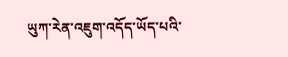ཡུཀ་རེན་འཇུག་འདོད་ཡོད་པའི་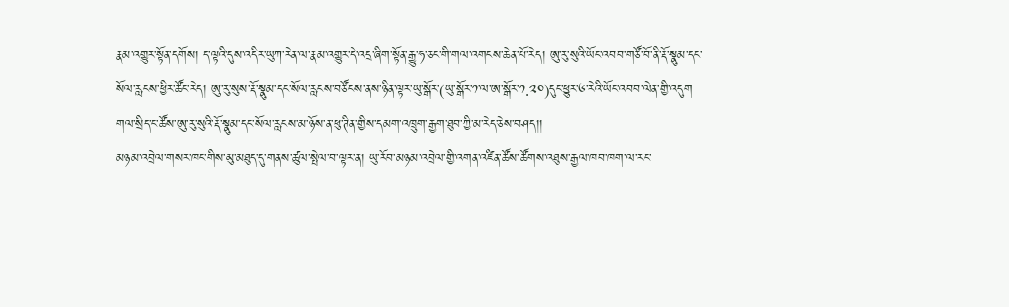རྣམ་འགྱུར་སྟོན་དགོས། ད་ལྟའི་དུས་འདིར་ཡུཀ་རེན་ལ་རྣམ་འགྱུར་དེ་འདྲ་ཞིག་སྟོན་རྒྱུ་ཧ་ཅང་གི་གལ་འགངས་ཆེན་པོ་རེད། ཨུ་རུ་སུའི་ཡོང་འབབ་གཙོ་བོ་ནི་རྡོ་སྣུམ་དང་སོལ་རླངས་ཕྱིར་ཚོང་རེད། ཨུ་རུ་སུས་རྡོ་སྣུམ་དང་སོལ་རླངས་བཙོངས་ནས་ཉིན་ལྟར་ཡུ་སྒོར་(ཡུ་སྒོར་༡་ལ་ཨ་སྒོར་༡.༢༠)དུང་ཕྱུར་༦་རེའི་ཡོང་འབབ་ལེན་གྱི་འདུག གལ་སྲིད་ང་ཚོས་ཨུ་རུ་སུའི་རྡོ་སྣུམ་དང་སོལ་རླངས་མ་ཉོས་ན་ཕུ་ཊིན་གྱིས་དམག་འཁྲུག་རྒྱག་ཐུབ་ཀྱི་མ་རེད་ཅེས་བཤད།།
མཉམ་འབྲེལ་གསར་ཁང་གིས་མུ་མཐུད་དུ་གནས་ཚུལ་སྤེལ་བ་ལྟར་ན། ཡུ་རོབ་མཉམ་འབྲེལ་གྱི་འགན་འཛིན་ཚོས་ཚོགས་འཐུས་རྒྱལ་ཁབ་ཁག་ལ་རང་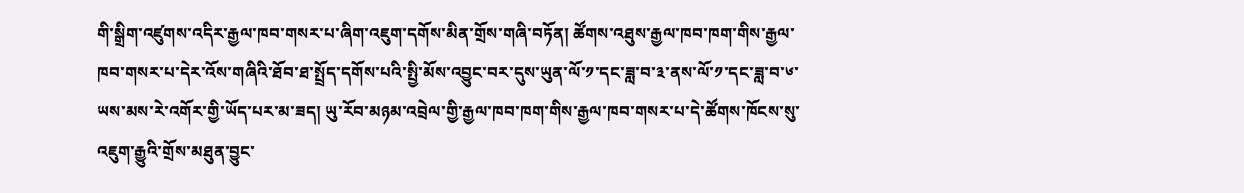གི་སྒྲིག་འཛུགས་འདིར་རྒྱལ་ཁབ་གསར་པ་ཞིག་འཇུག་དགོས་མིན་གྲོས་གཞི་བཏོན། ཚོགས་འཐུས་རྒྱལ་ཁབ་ཁག་གིས་རྒྱལ་ཁབ་གསར་པ་དེར་འོས་གཞིའི་ཐོབ་ཐ་སྤྲོད་དགོས་པའི་སྤྱི་མོས་འབྱུང་བར་དུས་ཡུན་ལོ་༡་དང་ཟླ་བ་༣་ནས་ལོ་༡་དང་ཟླ་བ་༦་ཡས་མས་རེ་འགོར་གྱི་ཡོད་པར་མ་ཟད། ཡུ་རོབ་མཉམ་འབྲེལ་གྱི་རྒྱལ་ཁབ་ཁག་གིས་རྒྱལ་ཁབ་གསར་པ་དེ་ཚོགས་ཁོངས་སུ་འཇུག་རྒྱུའི་གྲོས་མཐུན་བྱུང་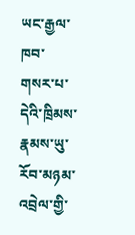ཡང་རྒྱལ་ཁབ་གསར་པ་དེའི་ཁྲིམས་རྣམས་ཡུ་རོབ་མཉམ་འབྲེལ་གྱི་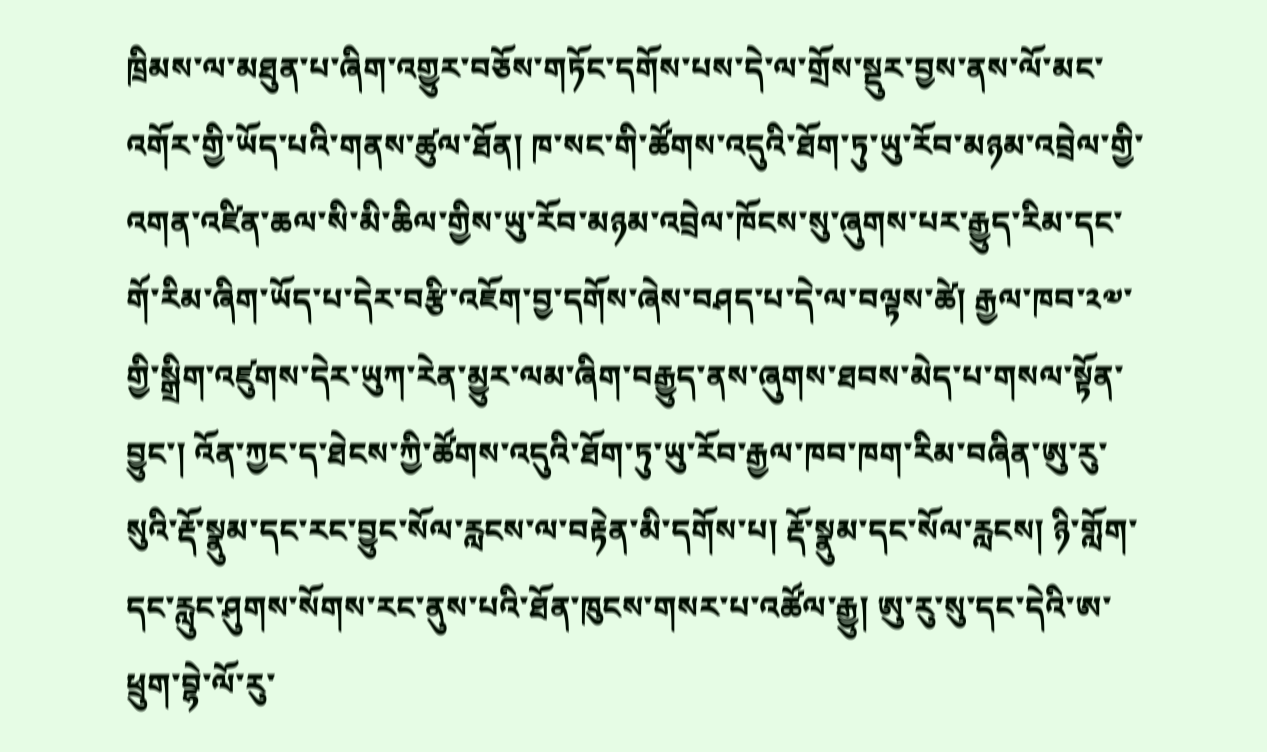ཁྲིམས་ལ་མཐུན་པ་ཞིག་འགྱུར་བཅོས་གཏོང་དགོས་པས་དེ་ལ་གྲོས་སྡུར་བྱས་ནས་ལོ་མང་འགོར་གྱི་ཡོད་པའི་གནས་ཚུལ་ཐོན། ཁ་སང་གི་ཚོགས་འདུའི་ཐོག་ཏུ་ཡུ་རོབ་མཉམ་འབྲེལ་གྱི་འགན་འཛིན་ཆལ་སི་མི་ཆིལ་གྱིས་ཡུ་རོབ་མཉམ་འབྲེལ་ཁོངས་སུ་ཞུགས་པར་རྒྱུད་རིམ་དང་གོ་རིམ་ཞིག་ཡོད་པ་དེར་བརྩི་འཇོག་བྱ་དགོས་ཞེས་བཤད་པ་དེ་ལ་བལྟས་ཚེ། རྒྱལ་ཁབ་༢༧་གྱི་སྒྲིག་འཛུགས་དེར་ཡུཀ་རེན་མྱུར་ལམ་ཞིག་བརྒྱུད་ནས་ཞུགས་ཐབས་མེད་པ་གསལ་སྟོན་བྱུང་། འོན་ཀྱང་ད་ཐེངས་ཀྱི་ཚོགས་འདུའི་ཐོག་ཏུ་ཡུ་རོབ་རྒྱལ་ཁབ་ཁག་རིམ་བཞིན་ཨུ་རུ་སུའི་རྡོ་སྣུམ་དང་རང་བྱུང་སོལ་རླངས་ལ་བརྟེན་མི་དགོས་པ། རྡོ་སྣུམ་དང་སོལ་རླངས། ཉི་གློག་དང་རླུང་ཤུགས་སོགས་རང་ནུས་པའི་ཐོན་ཁུངས་གསར་པ་འཚོལ་རྒྱུ། ཨུ་རུ་སུ་དང་དེའི་ཨ་ཕྲུག་བྷེ་ལོ་རུ་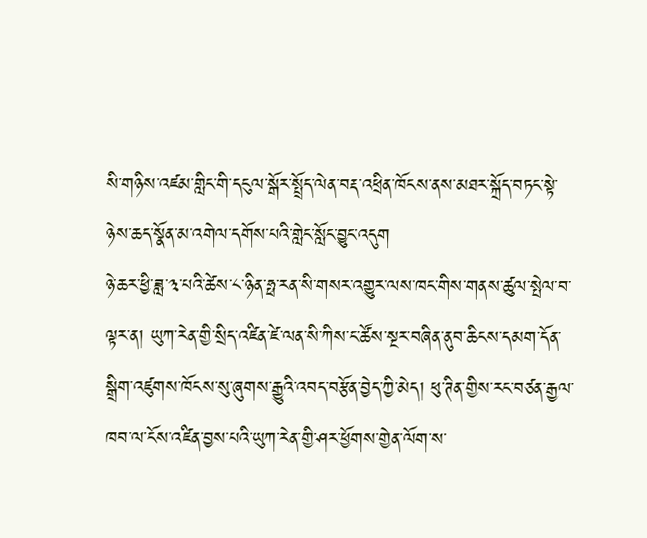སི་གཉིས་འཛམ་གླིང་གི་དངུལ་སྒོར་སྤྲོད་ལེན་བརྡ་འཕྲིན་ཁོངས་ནས་མཐར་སྐྲོད་བཏང་སྟེ་ཉེས་ཆད་སྣོན་མ་འགེལ་དགོས་པའི་གླེང་སློང་བྱུང་འདུག
ཉེ་ཆར་ཕྱི་ཟླ་༣་པའི་ཚེས་༨་ཉིན་ཧྥ་རན་སི་གསར་འགྱུར་ལས་ཁང་གིས་གནས་ཚུལ་སྤེལ་བ་ལྟར་ན། ཡུཀ་རེན་གྱི་སྲིད་འཛིན་ཛེ་ལན་སི་ཀིས་ང་ཚོས་སྔར་བཞིན་ནུབ་ཆིངས་དམག་དོན་སྒྲིག་འཛུགས་ཁོངས་སུ་ཞུགས་རྒྱུའི་འབད་བརྩོན་བྱེད་ཀྱི་མེད། ཕུ་ཊིན་གྱིས་རང་བཙན་རྒྱལ་ཁབ་ལ་ངོས་འཛིན་བྱས་པའི་ཡུཀ་རེན་གྱི་ཤར་ཕྱོགས་གྱེན་ལོག་ས་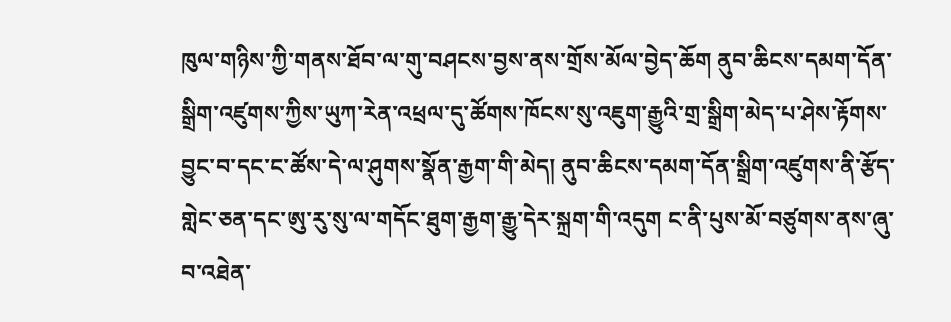ཁུལ་གཉིས་ཀྱི་གནས་ཐོབ་ལ་གུ་བཤངས་བྱས་ནས་གྲོས་མོལ་བྱེད་ཆོག ནུབ་ཆིངས་དམག་དོན་སྒྲིག་འཛུགས་ཀྱིས་ཡུཀ་རེན་འཕྲལ་དུ་ཚོགས་ཁོངས་སུ་འཇུག་རྒྱུའི་གྲ་སྒྲིག་མེད་པ་ཤེས་རྟོགས་བྱུང་བ་དང་ང་ཚོས་དེ་ལ་ཤུགས་སྣོན་རྒྱག་གི་མེད། ནུབ་ཆིངས་དམག་དོན་སྒྲིག་འཛུགས་ནི་རྩོད་གླེང་ཅན་དང་ཨུ་རུ་སུ་ལ་གདོང་ཐུག་རྒྱག་རྒྱུ་དེར་སྐྲག་གི་འདུག ང་ནི་པུས་མོ་བཙུགས་ནས་ཞུ་བ་འཐེན་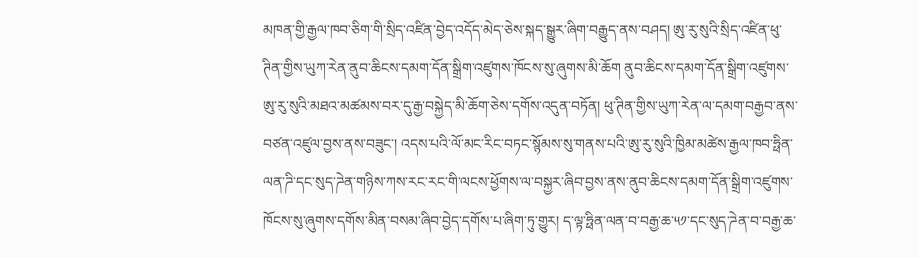མཁན་གྱི་རྒྱལ་ཁབ་ཅིག་གི་སྲིད་འཛིན་བྱེད་འདོད་མེད་ཅེས་སྐད་སྒྱུར་ཞིག་བརྒྱུད་ནས་བཤད། ཨུ་རུ་སུའི་སྲིད་འཛིན་ཕུ་ཊིན་གྱིས་ཡུཀ་རེན་ནུབ་ཆིངས་དམག་དོན་སྒྲིག་འཛུགས་ཁོངས་སུ་ཞུགས་མི་ཆོག ནུབ་ཆིངས་དམག་དོན་སྒྲིག་འཛུགས་ཨུ་རུ་སུའི་མཐའ་མཚམས་བར་དུ་རྒྱ་བསྐྱེད་མི་ཆོག་ཅེས་དགོས་འདུན་བཏོན། ཕུ་ཊིན་གྱིས་ཡུཀ་རེན་ལ་དམག་བརྒྱབ་ནས་བཙན་འཛུལ་བྱས་ནས་བཟུང་། འདས་པའི་ལོ་མང་རིང་བཏང་སྙོམས་སུ་གནས་པའི་ཨུ་རུ་སུའི་ཁྱིམ་མཚེས་རྒྱལ་ཁབ་ཧྥིན་ལན་ཌི་དང་སུད་ཌེན་གཉིས་ཀས་རང་རང་གི་ལངས་ཕྱོགས་ལ་བསྐྱར་ཞིབ་བྱས་ནས་ནུབ་ཆིངས་དམག་དོན་སྒྲིག་འཛུགས་ཁོངས་སུ་ཞུགས་དགོས་མིན་བསམ་ཞིབ་བྱེད་དགོས་པ་ཞིག་ཏུ་གྱུར། ད་ལྟ་ཧྥིན་ལན་བ་བརྒྱ་ཆ་༥༡་དང་སུད་ཌེན་བ་བརྒྱ་ཆ་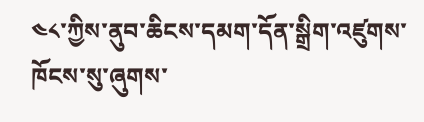༤༨་ཀྱིས་ནུབ་ཆིངས་དམག་དོན་སྒྲིག་འཛུགས་ཁོངས་སུ་ཞུགས་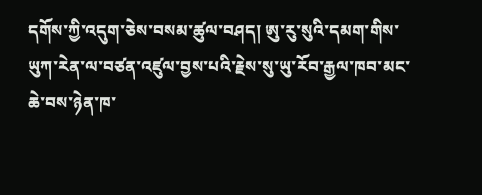དགོས་ཀྱི་འདུག་ཅེས་བསམ་ཚུལ་བཤད། ཨུ་རུ་སུའི་དམག་གིས་ཡུཀ་རེན་ལ་བཙན་འཛུལ་བྱས་པའི་རྗེས་སུ་ཡུ་རོབ་རྒྱལ་ཁབ་མང་ཆེ་བས་ཉེན་ཁ་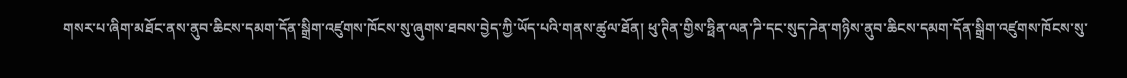གསར་པ་ཞིག་མཐོང་ནས་ནུབ་ཆིངས་དམག་དོན་སྒྲིག་འཛུགས་ཁོངས་སུ་ཞུགས་ཐབས་བྱེད་ཀྱི་ཡོད་པའི་གནས་ཚུལ་ཐོན། ཕུ་ཊིན་གྱིས་ཧྥིན་ལན་ཌི་དང་སུད་ཌེན་གཉིས་ནུབ་ཆིངས་དམག་དོན་སྒྲིག་འཛུགས་ཁོངས་སུ་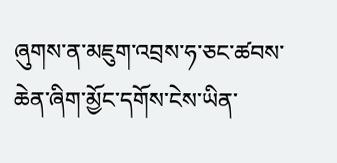ཞུགས་ན་མཇུག་འབྲས་ཧ་ཅང་ཚབས་ཆེན་ཞིག་མྱོང་དགོས་ངེས་ཡིན་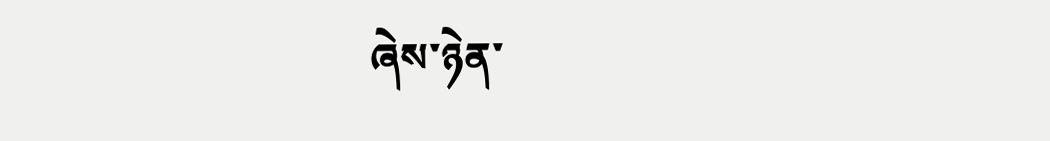ཞེས་ཉེན་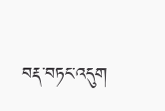བརྡ་བཏང་འདུག